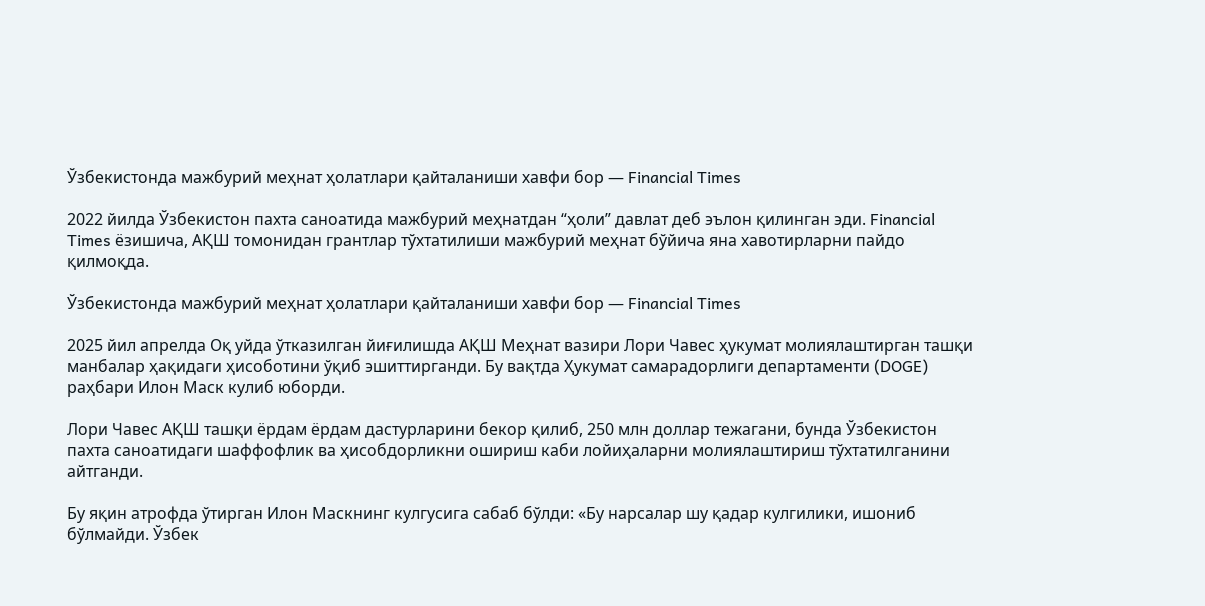Ўзбекистонда мажбурий меҳнат ҳолатлари қайталаниши хавфи бор — Financial Times

2022 йилда Ўзбекистон пахта саноатида мажбурий меҳнатдан “ҳоли” давлат деб эълон қилинган эди. Financial Times ёзишича, АҚШ томонидан грантлар тўхтатилиши мажбурий меҳнат бўйича яна хавотирларни пайдо қилмоқда.

Ўзбекистонда мажбурий меҳнат ҳолатлари қайталаниши хавфи бор — Financial Times

2025 йил апрелда Оқ уйда ўтказилган йиғилишда АҚШ Меҳнат вазири Лори Чавес ҳукумат молиялаштирган ташқи манбалар ҳақидаги ҳисоботини ўқиб эшиттирганди. Бу вақтда Ҳукумат самарадорлиги департаменти (DOGE) раҳбари Илон Маск кулиб юборди.

Лори Чавес АҚШ ташқи ёрдам ёрдам дастурларини бекор қилиб, 250 млн доллар тежагани, бунда Ўзбекистон пахта саноатидаги шаффофлик ва ҳисобдорликни ошириш каби лойиҳаларни молиялаштириш тўхтатилганини айтганди.

Бу яқин атрофда ўтирган Илон Маскнинг кулгусига сабаб бўлди: «Бу нарсалар шу қадар кулгилики, ишониб бўлмайди. Ўзбек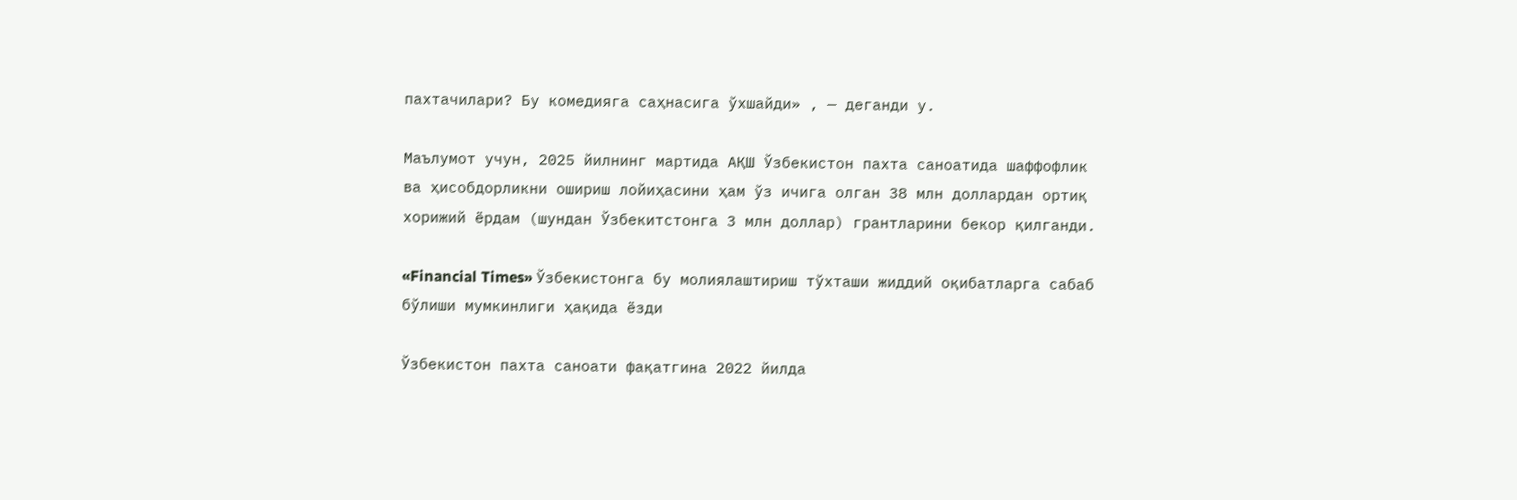пахтачилари? Бу комедияга саҳнасига ўхшайди» , — деганди у.

Маълумот учун, 2025 йилнинг мартида АҚШ Ўзбекистон пахта саноатида шаффофлик ва ҳисобдорликни ошириш лойиҳасини ҳам ўз ичига олган 38 млн доллардан ортиқ хорижий ёрдам (шундан Ўзбекитстонга 3 млн доллар) грантларини бекор қилганди.

«Financial Times» Ўзбекистонга бу молиялаштириш тўхташи жиддий оқибатларга сабаб бўлиши мумкинлиги ҳақида ёзди

Ўзбекистон пахта саноати фақатгина 2022 йилда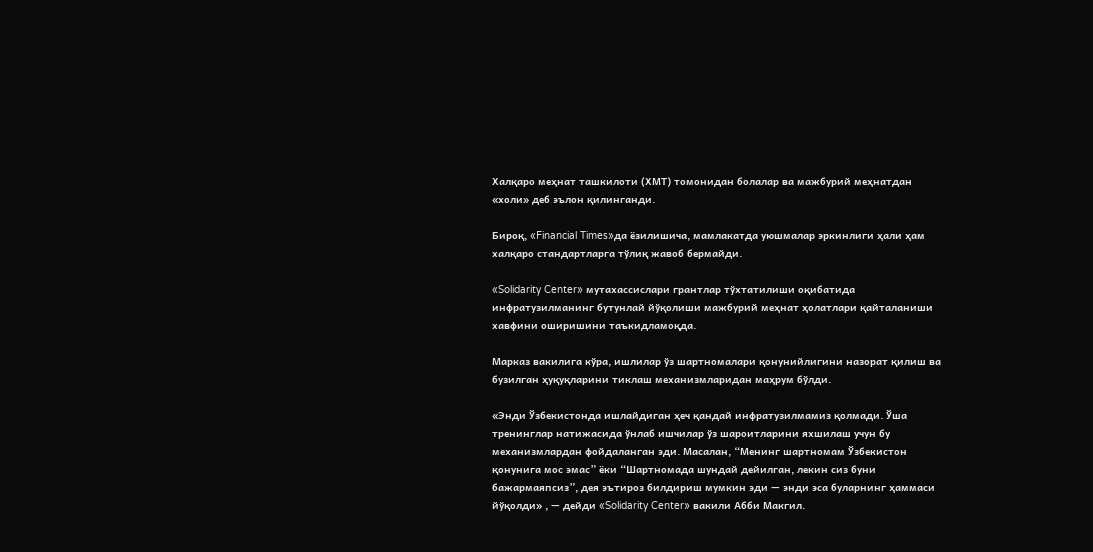Халқаро меҳнат ташкилоти (ХМТ) томонидан болалар ва мажбурий меҳнатдан «холи» деб эълон қилинганди.

Бироқ, «Financial Times»да ёзилишича, мамлакатда уюшмалар эркинлиги ҳали ҳам халқаро стандартларга тўлиқ жавоб бермайди.

«Solidarity Center» мутахассислари грантлар тўхтатилиши оқибатида инфратузилманинг бутунлай йўқолиши мажбурий меҳнат ҳолатлари қайталаниши хавфини оширишини таъкидламоқда.

Марказ вакилига кўра, ишлилар ўз шартномалари қонунийлигини назорат қилиш ва бузилган ҳуқуқларини тиклаш механизмларидан маҳрум бўлди.

«Энди Ўзбекистонда ишлайдиган ҳеч қандай инфратузилмамиз қолмади. Ўша тренинглар натижасида ўнлаб ишчилар ўз шароитларини яхшилаш учун бу механизмлардан фойдаланган эди. Масалан, “Менинг шартномам Ўзбекистон қонунига мос эмас” ёки “Шартномада шундай дейилган, лекин сиз буни бажармаяпсиз”, дея эътироз билдириш мумкин эди — энди эса буларнинг ҳаммаси йўқолди» , — дейди «Solidarity Center» вакили Абби Макгил.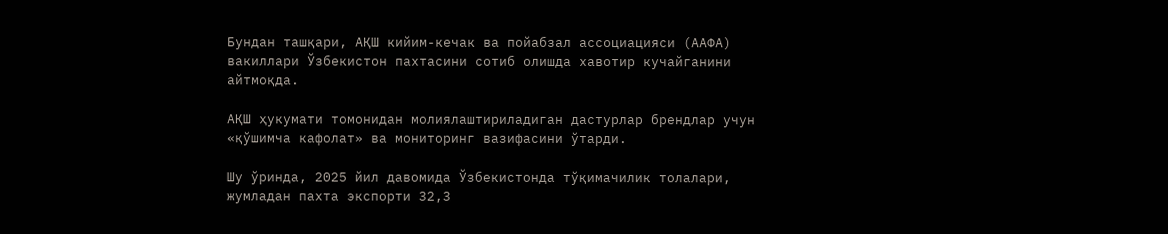Бундан ташқари, АҚШ кийим-кечак ва пойабзал ассоциацияси (ААФА) вакиллари Ўзбекистон пахтасини сотиб олишда хавотир кучайганини айтмоқда.

АҚШ ҳукумати томонидан молиялаштириладиган дастурлар брендлар учун «қўшимча кафолат» ва мониторинг вазифасини ўтарди.

Шу ўринда, 2025 йил давомида Ўзбекистонда тўқимачилик толалари, жумладан пахта экспорти 32,3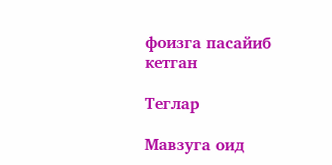фоизга пасайиб кетган

Теглар

Мавзуга оид